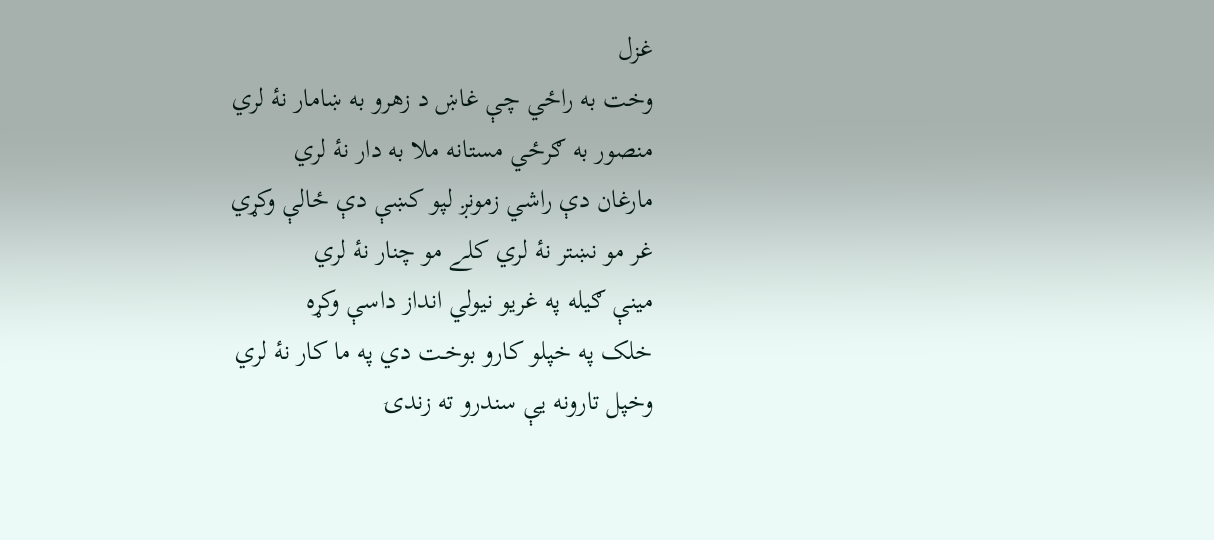غزل
وخت به راځي چې غاښ د زهرو به ښامار نۀ لري
منصور به ګرځي مستانه ملا به دار نۀ لري
مارغان دې راشي زمونږ لپو کښې دې ځالې وکړي
غر مو نښتر نۀ لري کلے مو چنار نۀ لري
مینې ګیله په غریو نیولي انداز داسې وکړه
خلک په خپلو کارو بوخـت دي په ما کار نۀ لري
وخپل تارونه یې سندرو ته زندۍ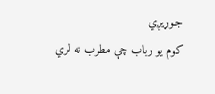جـوړیږي
کوم یو رباب چې مطرب نه لري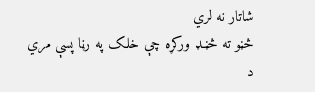شاتار نه لري
څڼو ته څڼـډ ورکړه چې خلک په رڼا پسې مري
د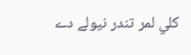کلي لمر تندر نیولے دے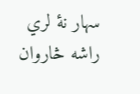سهار نۀ لري
راشه څاروان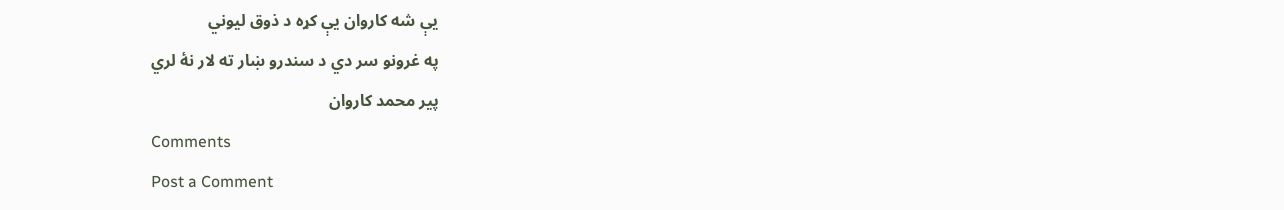یې شه کاروان یې کړه د ذوق لیوني
په غرونو سر دي د سندرو ښار ته لار نۀ لري
پیر محمد کاروان
Comments
Post a Comment